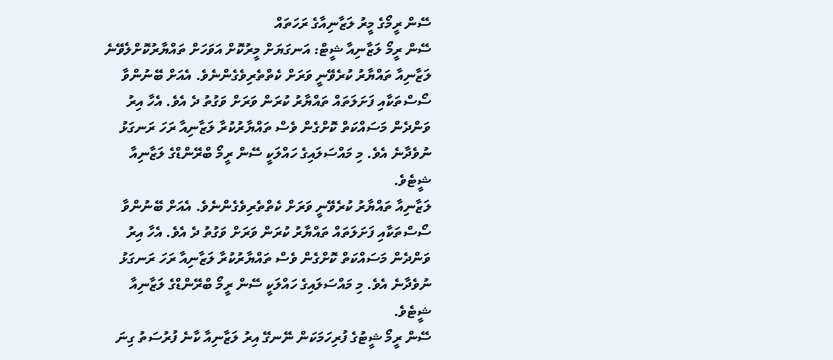ސޭން ރީމޯގެ މީރު ލަޒާނިއާގެ ރަހަތައް
ސޭން ރީމޯ ލަޒާނިއާ ޝީޓް: އަނގަޔަށް މީރުކޮށް އަވަހަށް ތައްޔާރުކޮށްލެވޭނެ
ލަޒާނިއާ ތައްޔާރު ކުރެވޭނީ ވަރަށް ކެތްތެރިވެގެންނެވެ. އެއަށް ބޭނުންވާ ސޯސްތަކާއި ފަށަލަތައް ތައްޔާރު ކުރަން ވަރަށް ވަގުތު ދެ އެވެ. އެހާ އިރު ވަންދެން މަސައްކަތް ކޮށްގެން ވެސް ތައްޔާރުކުރާ ލަޒާނިއާ ރަހަ ރަނގަޅު ނުވެދާނެ އެވެ. މި މައްސަލައިގެ ހައްލަކީ ސޭން ރީމޯ ބްރޭންޑްގެ ލަޒާނިއާ ޝީޓެވެ.
ލަޒާނިއާ ތައްޔާރު ކުރެވޭނީ ވަރަށް ކެތްތެރިވެގެންނެވެ. އެއަށް ބޭނުންވާ ސޯސްތަކާއި ފަށަލަތައް ތައްޔާރު ކުރަން ވަރަށް ވަގުތު ދެ އެވެ. އެހާ އިރު ވަންދެން މަސައްކަތް ކޮށްގެން ވެސް ތައްޔާރުކުރާ ލަޒާނިއާ ރަހަ ރަނގަޅު ނުވެދާނެ އެވެ. މި މައްސަލައިގެ ހައްލަކީ ސޭން ރީމޯ ބްރޭންޑްގެ ލަޒާނިއާ ޝީޓެވެ.
ސޭން ރީމޯ ޝީޓުގެ ފުރިހަމަކަން ނޭނގޭ އިރު ލަޒާނިއާ ކާނެ ފުރުސަތު ގިނަ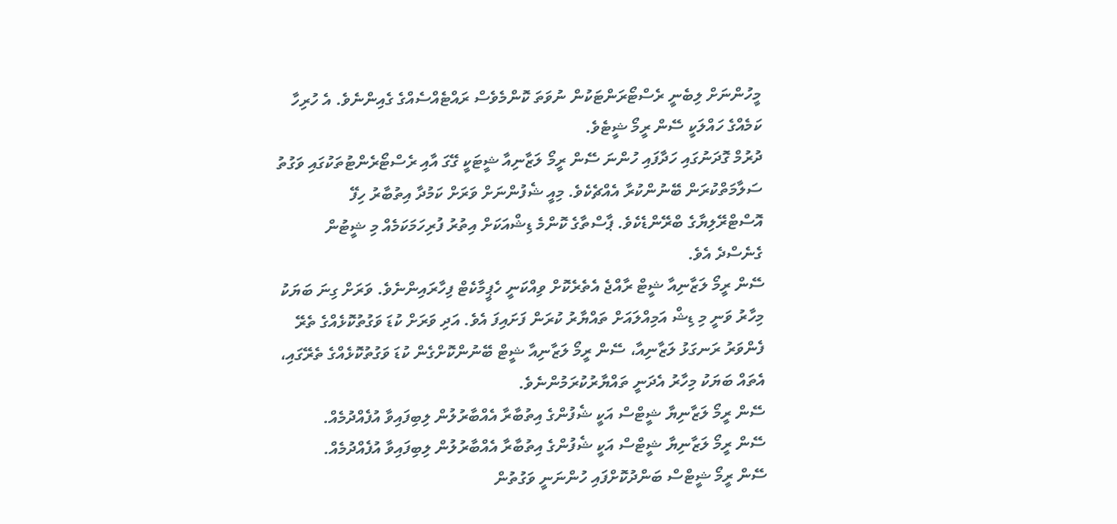މީހުންނަށް ލިބެނީ ރެސްޓޯރަންޓަކުން ނުވަތަ ކޮންމެވެސް ރައްޓެއްސެއްގެ ގެއިންނެވެ. އެ ހުރިހާ ކަމެއްގެ ހައްލަކީ ސޭން ރީމޯ ޝީޓެވެ.
ދުރުމް ގޮދަނުގައި ހަދާފައި ހުންނަ ސޭން ރީމޯ ލަޒާނިއާ ޝީޓަކީ ގޭގަ އާއި ރެސްޓޯރެންޓުތަކުގައި ވަގުތު ސަލާމަތްކުރަން ބޭނުންކުރާ އެއްޗެކެވެ. މިއީ ޝެފުންނަށް ވަރަށް ކަމުދާ އިތުބާރު ހިފޭ އޮސްޓްރޭލިޔާގެ ބްރޭންޑެކެވެ. ޕާސްތާގެ ކޮންމެ ޑިޝްއަކަށް އިތުރު ފުރިހަމަކަމެއް މި ޝީޓުން ގެނެސްދެ އެވެ.
ސޭން ރީމޯ ލަޒާނިއާ ޝީޓް ރާއްޖެ އެތެރެކޮށް ވިއްކަނީ ހެޕީމާކެޓް ފިހާރައިންނެވެ. ވަރަށް ގިނަ ބަޔަކު މިހާރު ވަނީ މި ޑިޝް އަމިއްލައަށް ތައްޔާރު ކުރަން ފަށައިފަ އެވެ. އަދި ވަރަށް ކުޑަ ވަގުތުކޮޅެއްގެ ތެރޭ ފެންވަރު ރަނގަޅު ލަޒާނިއާ، ސޭން ރީމޯ ލަޒާނިއާ ޝީޓް ބޭނުންކޮށްގެން ކުޑަ ވަގުތުކޮޅެއްގެ ތެރޭގައި، އެތައް ބަޔަކު މިހާރު އެދަނީ ތައްޔާރުކުރަމުންނެވެ.
ސޭން ރީމޯ ލަޒާނިޔާ ޝީޓްސް އަކީ ޝެފުންގެ އިތުބާރާ އެއްބާރުލުން ލިބިފައިވާ އުފެއްދުމެއް.
ސޭން ރީމޯ ލަޒާނިޔާ ޝީޓްސް އަކީ ޝެފުންގެ އިތުބާރާ އެއްބާރުލުން ލިބިފައިވާ އުފެއްދުމެއް.
ސޭން ރީމޯ ޝީޓްސް ބަންދުކޮށްފައި ހުންނަނީ ވަގުތުން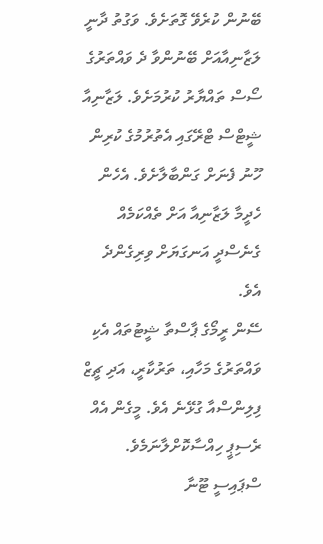ބޭނުން ކުރެވޭ ގޮތަށެވެ. ވަގުތު ދާނީ ލަޒާނިއާއަށް ބޭނުންވާ ދެ ވައްތަރުގެ ސޯސް ތައްޔާރު ކުރުމަށެވެ. ލަޒާނިއާ ޝީޓްސް ޓްރޭގައި އެތުރުމުގެ ކުރިން ހޫނު ފެނަށް ގަންބާލާށެވެ. އެހެން ހެދީމާ ލަޒާނިއާ އަށް ތެއްކަމެއް ގެނެސްދީ އަނގަޔަށް ވިރިގެންދެ އެވެ.
ސޭން ރީމޯގެ ޕާސްތާ ޝީޓުތައް އެކި ވައްތަރުގެ މަހާއި، ތަރުކާރީ، އަދި ޗީޒް ފިލިންސްއާ ގުޅޭނެ އެވެ. މީގެން އެއް ރެސިޕީ ހިއްސާކޮށްލާނަމެވެ.
ސްޕައިސީ ޓޫނާ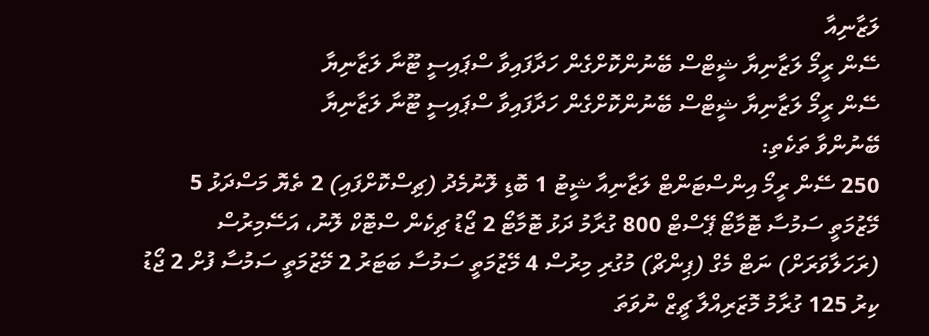ލަޒާނިއާ
ސޭން ރީމޯ ލަޒާނިޔާ ޝީޓްސް ބޭނުންކޮށްގެން ހަދާފައިވާ ސްޕައިސީ ޓޫނާ ލަޒާނިޔާ
ސޭން ރީމޯ ލަޒާނިޔާ ޝީޓްސް ބޭނުންކޮށްގެން ހަދާފައިވާ ސްޕައިސީ ޓޫނާ ލަޒާނިޔާ
ބޭނުންވާ ތަކެތި:
250 ސޭން ރީމޯ އިންސްޓަންޓް ލަޒާނިއާ ޝީޓު 1 ބޮޑި ލޮނުމެދު (ޗިސްކޮށްފައި) 2 ތެޔޮ މަސްދަޅު 5 މޭޒުމަތީ ސަމުސާ ޓޮމާޓޯ ޕޭސްޓް 800 ގުރާމު ދަޅު ޓޮމާޓޯ 2 ޖޯޑު ޗިކެން ސްޓޮކް ލޮނު، އަސޭމިރުސް (ރަހަލާވަރަށް) ނަޓް މެގް (ޕިންޗް) މުގުރި މިރުސް 4 މޭޒުމަތީ ސަމުސާ ބަޓަރު 2 މޭޒުމަތީ ސަމުސާ ފުށް 2 ޖޯޑު ކިރު 125 ގުރާމު މޮޒަރިއްލާ ޗީޒް ނުވަތަ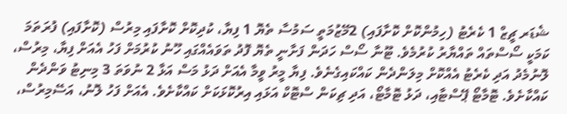ޝެޑަރ ޗީޒް 1 ކެރެޓު (ހިމުންކޮށް ކޮށާފައި) 2މޭޒުމަތީ ސަމުސާ ތެޔޮ 1 ފިޔާ، ކުދިކޮށް ކޮށާފައި މިރުސް (ކޮށާފައި) ފުރަތަމަ ކަމަކީ ސޯސްތައް ތައްޔާރު ކުރުމެވެ. ޓޫނާ ސޯސް ހަދަން ފަށާނީ ތެޔޮ ފޮދު ތަވައެއްގައި ހޫނު ކުރުމަށް ފަހު އެއަށް ފިޔާ، މިރުސް، ލޮނުމެދު އަދި ކެރެޓު އެއްކޮށް މިލަންދެން ކައްކައިގެނެވެ. ފިޔާ މީރު ވީމާ އެއަށް ދަޅު މަސް އަޅާ 2 ނުވަތަ 3 މިނިޓު ވަންދެން ކައްކާށެވެ. ޓޮމާޓޯ ޕޭސްޓާއި، ދަޅު ޓޮމާޓޯ، އަދި ޗިކަން ސްޓޮކް އަޅައި އިރުކޮޅަކަށް ކައްކާށެވެ. އެއަށް ފަހު ލޮނު، އަސޭމިރުސް،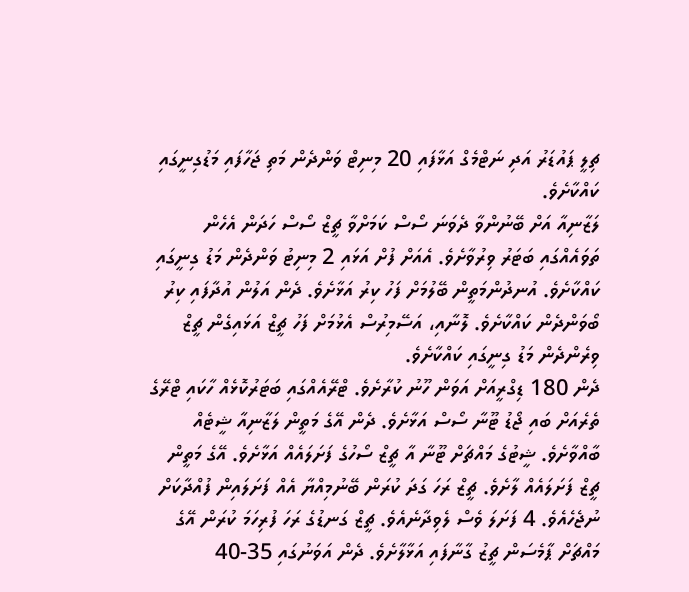ޗިލީ ޕައުޑަރު އަދި ނަޓްމެގް އަޅާފައި 20 މިނިޓް ވަންދެން މަތި ޖަހާފައި މަޑުގިނީގައި ކައްކާށެވެ.
ލަޒާނިއާ އަށް ބޭނުންވާ ދެވަނަ ސޯސް ކަމަށްވާ ޗީޒް ސޯސް ހަދަން އެހެން ތަވައެއްގައި ބަޓަރު ވިރުވާށެވެ. އެއަށް ފުށް އަޅައި 2 މިނިޓު ވަންދެން މަޑު ގިނީގައި ކައްކާށެވެ. އުނދުންމަތީން ބޭލުމަށް ފަހު ކިރު އަޅާށެވެ. ދެން އަލުން އުދާފައި ކިރު ބޯވަންދެން ކައްކާށެވެ. ލޮނާއި، އަސޭމިރުސް އެޅުމަށް ފަހު ޗީޒް އަޅައިގެން ޗީޒް ވިރެންދެން މަޑު ގިނީގައި ކައްކާށެވެ.
ދެން 180 ޑިގްރީއަށް އަވަން ހޫނު ކުރާށެވެ. ޓްރޭއެއްގައި ބަޓަރުކޮޅެއް ހާކައި ޓްރޭގެ ތެރެއަށް ބައި ޖޯޑު ޓޫނާ ސޯސް އަޅާށެވެ. ދެން އޭގެ މަތީން ލަޒާނިއާ ޝީޓެއް ބާއްވާށެވެ. ޝީޓުގެ މައްޗަށް ޓޫނާ އާ ޗީޒް ސޯހުގެ ފަށަލައެއް އަޅާށެވެ. އޭގެ މަތީން ޗީޒް ފަށަލައެއް ލާށެވެ. ޗީޒް ރަހަ ގަދަ ކުރަން ބޭނުމިއްޔާ އެއް ފަށަލައިން ފުއްދާކަށް ނުޖެހެއެވެ. 4 ފަށަލަ ވެސް ލެވިދާނެއެވެ. ޗީޒް ގަނޑުގެ ރަހަ ފުރިހަމަ ކުރަން އޭގެ މައްޗަށް ޕާމެސަން ޗީޒު ގާނާފައި އަޅާލާށެވެ. ދެން އަވަނުގައި 35-40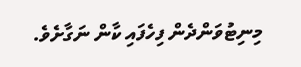މިނިޓުވަންދެން ފިހެފައި ކާން ނަގާށެވެ.